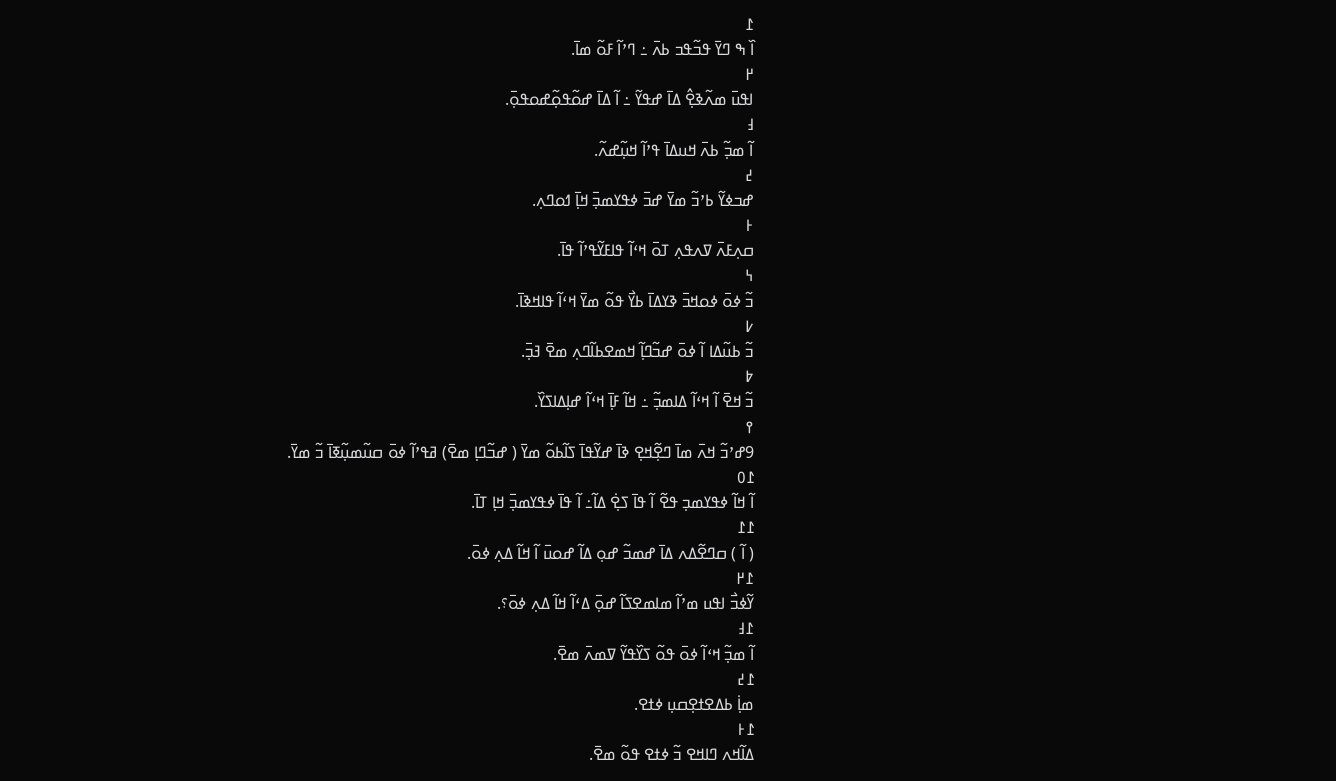߁
ߊ߰ ߒ ߣߌ߫ ߟߏ߬ߟߏ ߕߍ߫ ߸ ߣߴߊ߬ ߓߋ߬ ߘߊ߫.
߂
ߊߟߎ߫ ߘߍ߬ߢߐ߲߮ ߡߊ߫ ߝߟߌ߬ ߸ ߊ߬ ߡߊ߫ ߝߋ߬ߟߋ߲߬ߝߋߟߋ߲߫.
߃
ߊ߬ ߘߏ߲߬ ߕߍ߫ ߞߎߡߊ߫ ߟߴߊ߬ ߞߎ߲߬ߝߍ߬.
߄
ߝߏߦߌ߬ ߕߴߏ߬ ߘߌ߫ ߝߏ߫ ߦߟߌߘߏ߲߫ ߞߊ߲߫ ߗߋߣߍ߲.
߅
ߛߍ߲ߓߍ߫ ߜߍߟߍ߲ ߠߋ߫ ߞߵߊ߬ ߟߊߓߌ߬ߟߴߊ߬ ߟߊ߫.
߆
ߏ߬ ߦߋ߫ ߦߋߞߏ߫ ߢߌߡߊ߫ ߕߌ߯ ߟߋ߬ ߘߌ߫ ߞߵߊ߬ ߟߊߞߢߊ߫.
߇
ߏ߬ ߕߎ߬ߡߊ ߊ߬ ߦߋ߫ ߝߏ߬ߣߊ߲߬ ߞߘߐߕߊ߬ߣߍ߲ ߘߐ߫ ߔߏ߲߫.
߈
ߏ߬ ߞߐ߫ ߊ߬ ߞߵߊ߬ ߡߊߘߏ߲߬ ߸ ߞߊ߬ ߓߊ߲߫ ߞߵߊ߬ ߝߊ߲ߡߊߖߌ߰.
߉
9ߝߴߏ߬ ߞߍ߫ ߘߊ߫ ߣߐ߲߬ߞߐ߲ ߢߊ߫ ߝߌ߬ߟߊ߫ ߖߊ߬ߕߋ߬ ߘߌ߫ ( ߝߏ߬ߣߊ߲ ߘߐ߫) ߥߟߴߊ߬ ߦߋ߫ ߛߎ߬ߘߎ߲߬ߧߊ߫ ߏ߬ ߘߌ߫.
߁߀
ߊ߬ ߞߊ߬ ߦߟߌߘߏ߲ ߟߐ߬ ߊ߬ ߟߊ߫ ߖߐ߲߭ ߡߊ߬߸ ߊ߬ ߟߊ߫ ߦߟߌߘߏ߲߫ ߞߊ߲ ߠߊ߫.
߁߁
( ߊ߬ ) ߛߣߐ߬ߡߍ ߡߊ߫ ߝߘߏ߬ ߝߋ߲ ߡߊ߬ ߝߋߎ߫ ߊ߬ ߞߊ߬ ߡߍ߲ ߦߋ߫.
߁߂
ߌ߬ߦߏ߯ ߊߟߎ ߘߴߊ߬ ߘߊߘߐߖߊ߬ ߝߋ߲߫ ߡߵߊ߬ ߞߊ߬ ߡߍ߲ ߦߋ߫؟.
߁߃
ߊ߬ ߘߏ߲߬ ߞߵߊ߬ ߦߋ߫ ߟߋ߬ ߖߌ߰ߟߌ߬ ߜߘߍ߫ ߘߐ߫.
߁߄
ߘߊ߲߭ ߕߡߐߙߐ߲ߛߎ߲ ߦߙߐ.
߁߅
ߡߊ߬ߞߍ ߣߊߞߐ ߏ߬ ߦߙߐ ߟߋ߬ ߘߐ߫.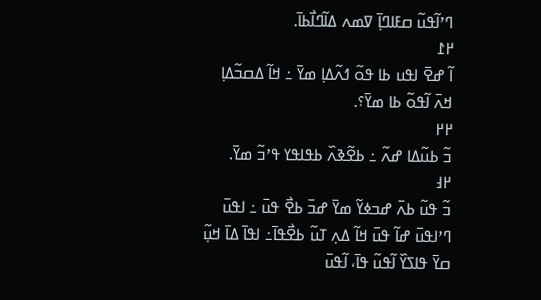ߣߴߊ߬ߟߎ߬ ߛߓߊߣߊ߲߫ ߜߘߍ ߡߊ߬ߣߊ߯ߕߊ߫.
߂߁
ߊ߬ ߝߐ߫ ߊߟߎ ߕߊ ߟߋ߬ ߗߍ߬ߡߊ߲ ߘߌ߫ ߸ ߞߊ߬ ߡߛߏ߬ߡߊ߲ ߞߍ߫ ߊ߬ߟߋ߬ ߕߊ ߘߌ߫؟.
߂߂
ߏ߬ ߕߎ߬ߡߊ ߝߍ߬ ߸ ߕߐ߬ߢߍ߰ ߕߟߊߟߌ ߟߴߏ߬ ߘߌ߫.
߂߃
ߏ߬ ߟߎ߬ ߕߍ߫ ߝߏߦߌ߬ ߘߌ߫ ߝߏ߫ ߕߐ߯ ߟߎ߫ ߸ ߊߟߎ߫ ߣߴߊߟߎ߫ ߝߊ߬ ߟߎ߫ ߞߊ߬ ߡߍ߲ ߠߎ߬ ߕߐ߯ߟߊ߫߸ ߊߟߊ߫ ߡߊ߫ ߞߎ߲߬ ߛߌ߫ ߟߊߖߌ߰ ߊ߬ߟߎ߬ ߟߊ߫، ߊ߬ߟߎ߫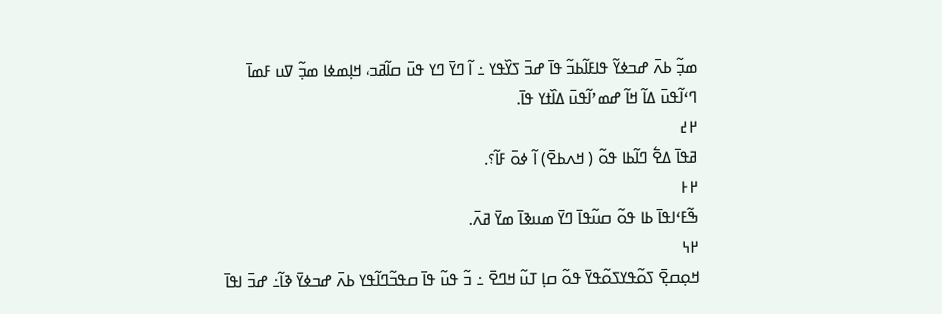ߘߏ߲߬ ߕߍ߫ ߝߏߦߌ߬ ߟߊߓߊ߬ߕߏ߬ ߟߊ߫ ߝߏ߫ ߖߌ߰ߟߌ ߸ ߊ߬ ߣߌ߫ ߣߌ ߟߎ߫ ߛߊ߬ߥߏ، ߞߊ߲ߘߦߊ ߘߏ߲߬ ߜߎ ߓߘߊ߫ ߣߵߊ߬ߟߎ߫ ߡߊ߬ ߞߊ߬ ߝߘߴߊ߬ߟߎ߫ ߡߊ߰ߙߌ ߟߊ߫.
߂߄
ߥߟߊ߫ ߡߐ߱ ߣߊ߬ߕߊ ߟߋ߬ ( ߞߍߕߐ߫) ߊ߬ ߦߋ߫ ߓߊ߬؟.
߂߅
ߒ߬ߓߵߊߟߊ߫ ߕߊ ߟߋ߬ ߛߎ߬ߟߊ߫ ߣߌ߫ ߘߎߢߊ߫ ߘߌ߫ ߥߍ߫.
߂߆
ߞߋ߲ߛߐ߲߫ ߖߋ߬ߟߌߖߋ߬ߟߌ߫ ߟߋ߬ ߛߊ߲ ߠߎ߬ ߞߣߐ߫ ߸ ߏ߬ ߟߎ߬ ߟߊ߫ ߛߟߏ߬ߣߊ߬ߟߌ ߕߍ߫ ߝߏߦߌ߫ ߢߊ߬߸ ߝߏ߫ ߊߟߊ߫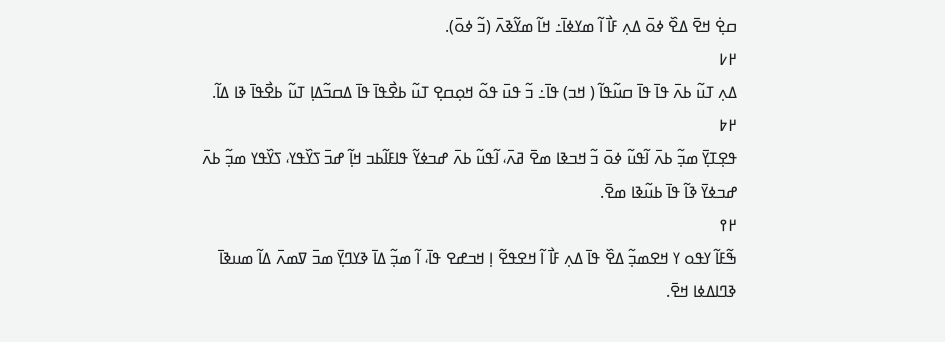ߛߐ߲߭ ߞߐ߫ ߡߐ߰ ߦߋ߫ ߡߍ߲ ߓߊ߯ ߊ߬ ߘߌߦߊ߫߸ ߞߊ߬ ߘߌ߬ߢߍ߫ (ߏ߬ ߦߋ߫).
߂߇
ߡߍ߲ ߠߎ߬ ߕߍ߫ ߟߊ߫ ߟߊ߫ ߛߎ߬ߟߊ߬ ( ߞߏ) ߟߊ߫߸ ߏ߬ ߟߎ߫ ߟߋ߬ ߞߋ߲ߛߐ߲ ߠߎ߬ ߕߐ߯ߟߊ߫ ߟߊ߫ ߡߛߏ߬ߡߊ߲ ߠߎ߬ ߕߐ߯ߟߊ߫ ߢߊ ߡߊ߬.
߂߈
ߟߐ߲ߠߌ߲߫ ߘߏ߲߬ ߕߍ߫ ߊ߬ߟߎ߬ ߦߋ߫ ߏ߬ ߞߏߢߊ ߘߐ߫ ߥߍ߫، ߊ߬ߟߎ߬ ߕߍ߫ ߝߏߦߌ߬ ߟߊߓߊ߬ߕߏ ߞߊ߲߬ ߝߏ߫ ߖߌ߰ߟߌ، ߖߌ߰ߟߌ ߘߏ߲߬ ߕߍ߫ ߝߏߦߌ߫ ߢߊ߬ ߟߊ߫ ߕߎ߬ߢߊ ߘߐ߫.
߂߉
ߒ߬ߓߊ߬ ߌߟߋ ߌ ߞߐߘߏ߲߬ ߡߐ߰ ߟߊ߫ ߡߍ߲ ߓߊ߯ ߊ߬ ߞߐߟߐ߬ ߊ߲ ߞߏߝߐ ߟߊ߫، ߊ߬ ߘߏ߲߬ ߡߊ߫ ߢߌߣߌ߲߫ ߘߏ߫ ߜߘߍ߫ ߡߊ߬ ߘߎߢߊ߫ ߢߣߊߡߦߊ ߞߐ߫.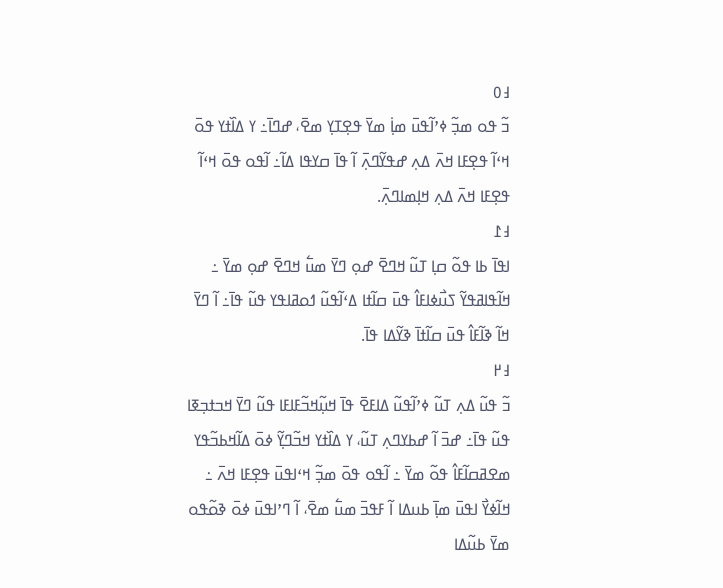߃߀
ߏ߬ ߟߋ ߘߏ߲߬ ߦߴߊ߬ߟߎ߫ ߘߊ߲߭ ߘߌ߫ ߟߐ߲ߠߌ߲ ߘߐ߫، ߝߣߊ߫߸ ߌ ߡߊ߰ߙߌ ߟߋ߫ ߞߵߊ߬ ߟߐ߲ߓߊ ߞߍ߫ ߡߍ߲ ߝߟߌ߬ߣߍ߲߫ ߊ߬ ߟߊ߫ ߛߌߟߊ ߡߊ߬߸ ߊ߬ߟߋ ߟߋ߫ ߞߵߊ߬ ߟߐ߲ߓߊ ߞߍ߫ ߡߍ߲ ߞߊ߲ߘߊߣߍ߲߫.
߃߁
ߊߟߊ߫ ߕߊ ߟߋ߬ ߛߊ߲ ߠߎ߬ ߞߣߐ߫ ߝߋ߲ ߣߌ߫ ߘߎ߱ ߞߣߐ߫ ߝߋ߲ ߘߌ߫ ߸ ߞߊ߬ߟߊߥߟߌ߬ ߖߎ߯ߦߊߓߊ߮ ߟߎ߫ ߛߊ߬ߙߊ ߡߵߊ߬ߟߎ߬ ߗߋߥߊߟߌ ߟߎ߬ ߟߊ߫߸ ߊ߬ ߣߌ߫ ߞߊ߬ ߢߊ߬ߓߊ߮ ߟߎ߫ ߛߊ߬ߙߊ߫ ߢߌ߬ߡߊ ߟߊ߫.
߃߂
ߏ߬ ߟߎ߬ ߡߍ߲ ߠߎ߬ ߦߴߊ߬ߟߎ߬ ߡߊߓߐ߫ ߟߊ߫ ߞߎ߲߬ߞߏ߬ߓߊߓߊ ߟߎ߬ ߣߌ߫ ߞߏߙߏ߲ߧߊ ߟߎ߬ ߟߊ߫߸ ߝߏ߫ ߊ߬ ߝߕߌߣߍ߲ ߠߎ߬، ߌ ߡߊ߰ߙߌ ߞߏ߬ߣߌ߲߬ ߦߋ߫ ߡߊ߬ߞߕߏ߬ߟߌ ߘߐߥߛߊ߬ߓߊ߮ ߟߋ߬ ߘߌ߫ ߸ ߊ߬ߟߋ ߟߋ߫ ߘߏ߲߬ ߞߵߊߟߎ߫ ߟߐ߲ߓߊ ߞߍ߫ ߸ ߞߊ߬ߦߌ߯ ߊߟߎ߫ ߘߊ߲߫ ߕߎߡߊ ߊ߬ ߓߟߏ߫ ߘߎ߱ ߘߐ߫، ߊ߬ ߣߴߊߟߎ߫ ߦߋ߫ ߢߋ߬ߟߋ ߘߌ߫ ߕߎ߬ߡߊ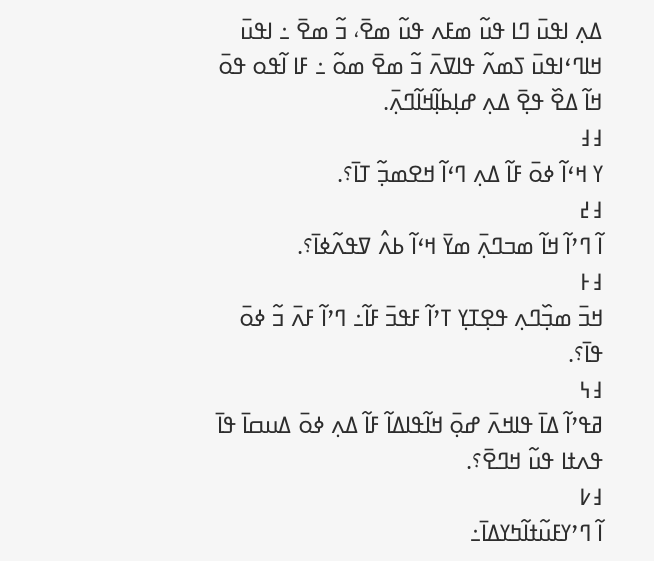ߡߍ߲ ߊߟߎ߫ ߣߊ ߟߎ߬ ߘߓߍ ߟߎ߬ ߘߐ߫، ߏ߬ ߘߐ߫ ߸ ߊߟߎ߫ ߞߊߣߵߊߟߎ߫ ߖߘߍ߬ ߟߊߜߍ߫ ߏ߬ ߘߐ߫ ߘߋ߬ ߸ ߓߊ ߊ߬ߟߋ ߟߋ߫ ߞߊ߬ ߡߐ߰ ߟߐ߲߫ ߡߍ߲ ߝߊ߲ߕߊ߲߬ߞߊ߬ߣߍ߲߫.
߃߃
ߌ ߞߵߊ߬ ߦߋ߫ ߓߊ߬ ߡߍ߲ ߣߵߊ߬ ߞߐߘߏ߲߬ ߠߊ߫؟.
߃߄
ߊ߬ ߣߴߊ߬ ߞߊ߬ ߘߏߣߍ߲߫ ߘߌ߫ ߞߵߊ߬ ߕߍ߮ ߜߟߍ߬ߦߊ߫؟.
߃߅
ߞߏ߫ ߘߏ߲߰ߣߍ߲ ߟߐ߲ߠߌ߲ ߠߴߊ߬ ߓߟߏ߫ ߓߊ߬߸ ߣߴߊ߬ ߓߍ߫ ߏ߬ ߦߋ߫ ߟߊ߫؟.
߃߆
ߥߟߴߊ߬ ߡߊ߫ ߟߊߞߍ߫ ߝߋ߲߫ ߞߊ߬ߟߊߡߊ߬ ߓߊ߬ ߡߍ߲ ߦߋ߫ ߡߎߛߊ߫ ߟߊ߫ ߟߍߙߊ ߟߎ߬ ߞߣߐ߫؟.
߃߇
ߊ߬ ߣߴߌߓߎ߬ߙߊ߬ߤߌߡߊ߫߸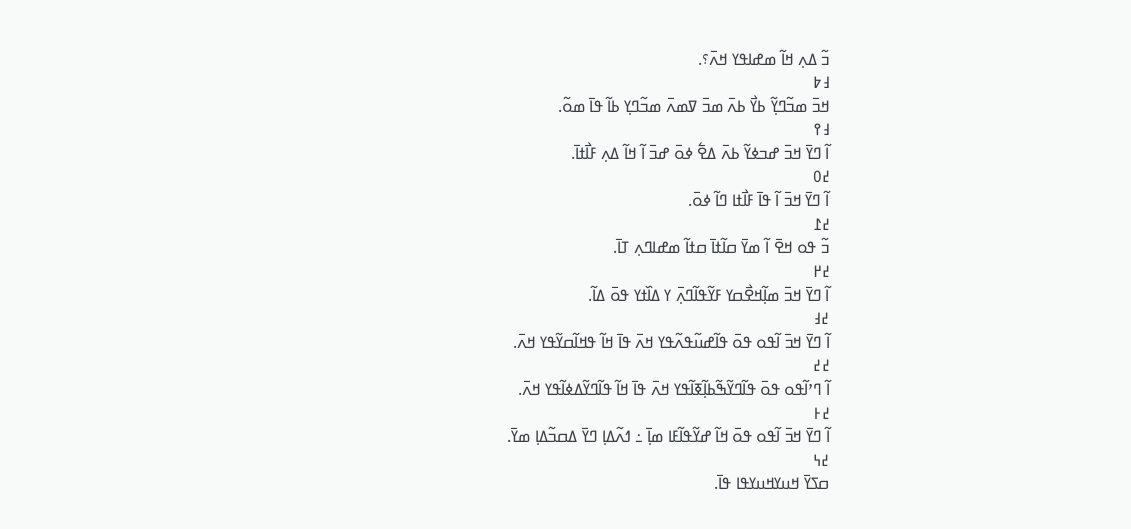ߏ߬ ߡߍ߲ ߞߊ߬ ߘߝߊߟߌ ߞߍ߫؟.
߃߈
ߞߏ߫ ߘߏ߬ߣߌ߲߬ ߕߌ߯ ߕߍ߫ ߘߏ߫ ߜߘߍ߫ ߘߏ߬ߣߌ߲ ߕߊ߬ ߟߊ߫ ߘߋ߬.
߃߉
ߊ߬ ߣߌ߫ ߞߏ߫ ߝߏߦߌ߬ ߕߍ߫ ߡߐ߱ ߦߋ߫ ߝߏ߫ ߊ߬ ߞߊ߬ ߡߍ߲ ߓߊ߯ߙߊ߫.
߄߀
ߊ߬ ߣߌ߫ ߞߏ߫ ߊ߬ ߟߊ߫ ߓߊ߯ߙߊ ߣߊ߬ ߦߋ߫.
߄߁
ߏ߬ ߟߋ ߞߐ߫ ߊ߬ ߘߌ߫ ߛߊ߬ߙߊ߫ ߛߙߊ߬ ߘߝߊߣߍ߲ ߠߊ߫.
߄߂
ߊ߬ ߣߌ߫ ߞߏ߫ ߘߊ߲߬ߞߐ߯ߛߌ ߓߌ߬ߟߊ߬ߣߍ߲߫ ߌ ߡߊ߰ߙߌ ߟߋ߫ ߡߊ߬.
߄߃
ߊ߬ ߣߌ߫ ߞߏ߫ ߊ߬ߟߋ ߟߋ߫ ߟߊ߬ߝߎ߬ߟߍ߬ߟߌ ߞߍ߫ ߟߊ߫ ߞߊ߬ ߟߞߊ߬ߛߌ߬ߟߌ ߞߍ߫.
߄߄
ߊ߬ ߣߴߊ߬ߟߋ ߟߋ߫ ߟߊ߬ߣߌ߬ߒ߬ߕߊ߲߬ߧߊ߬ߟߌ ߞߍ߫ ߟߊ߫ ߞߊ߬ ߟߊ߬ߣߌ߬ߡߦߊ߬ߟߌ ߞߍ߫.
߄߅
ߊ߬ ߣߌ߫ ߞߏ߫ ߊ߬ߟߋ ߟߋ߫ ߞߊ߬ ߝߌ߬ߟߊ߬ߓߊ ߘߊ߲߫ ߸ ߗߍ߬ߡߊ߲ ߣߌ߫ ߡߛߏ߬ߡߊ߲ ߘߌ߫.
߄߆
ߛߖߌ߫ ߞߎߌߞߎߌߟߊ ߟߊ߫.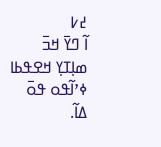߄߇
ߊ߬ ߣߌ߫ ߞߏ߫ ߘߊ߲ߠߌ߲ ߞߐߟߕߊ ߦߴߊ߬ߟߋ ߟߋ߫ ߡߊ߬.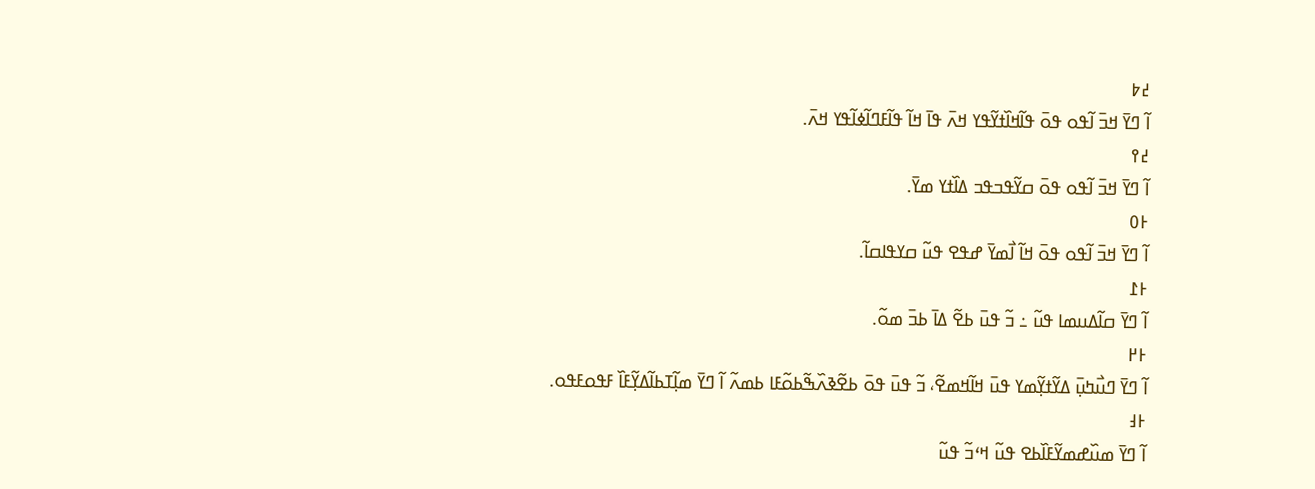߄߈
ߊ߬ ߣߌ߫ ߞߏ߫ ߊ߬ߟߋ ߟߋ߫ ߟߊ߬ߞߊ߰ߙߌ߬ߟߌ ߞߍ߫ ߟߊ߫ ߞߊ߬ ߟߊ߬ߓߣߊ߬ߦߊ߬ߟߌ ߞߍ߫.
߄߉
ߊ߬ ߣߌ߫ ߞߏ߫ ߊ߬ߟߋ ߟߋ߫ ߛߌ߬ߟߏߟߏ ߡߊ߰ߙߌ ߘߌ߫.
߅߀
ߊ߬ ߣߌ߫ ߞߏ߫ ߊ߬ߟߋ ߟߋ߫ ߞߊ߬ ߊ߯ߘߌ߫ ߝߟߐ ߟߎ߬ ߛߌߟߊߛߊ߬.
߅߁
ߊ߬ ߣߌ߫ ߛߊ߬ߡߎߘߊ ߟߎ߬ ߸ ߏ߬ ߟߎ߫ ߕߐ߬ ߡߊ߫ ߕߏ߫ ߘߋ߬.
߅߂
ߊ߬ ߣߌ߫ ߣߎ߯ߤߎ߲߫ ߡߌ߬ߙߌ߲߬ߘߌ ߟߎ߫ ߞߊ߬ߞߘߐ߬، ߏ߬ ߟߎ߫ ߟߋ߫ ߕߐ߬ߢߍ߰ߒ߬ߕߋ߬ߓߊ ߕߘߍ߬ ߊ߬ ߣߌ߫ ߘߊ߲߬ߠߕߊ߬ߡߌ߲߬ߓߊ߰ ߓߟߋߓߟߋ.
߅߃
ߊ߬ ߣߌ߫ ߘߎ߰ߝߘߌ߬ߓߊ߰ߕߐ ߟߎ߬ ߞߵߏ߬ ߟߎ߬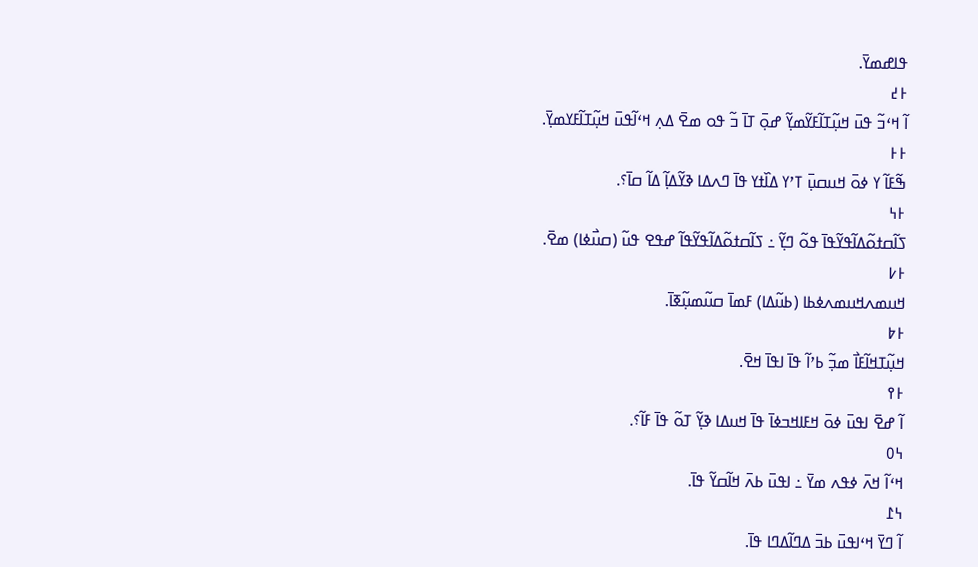ߟߊߝߘߌ߫.
߅߄
ߊ߬ ߞߵߏ߬ ߟߎ߫ ߞߎ߲߬ߠߊ߬ߓߌ߬ߘߌ߲߬ ߝߋ߲߫ ߠߊ߫ ߏ߬ ߟߋ ߘߐ߫ ߡߍ߲ ߞߵߊ߬ߟߎ߫ ߞߎ߲߬ߠߊ߬ߓߌߘߌ߲߫.
߅߅
ߒ߬ߓߊ߬ ߌ ߦߋ߫ ߞߎߛߎ߲߫ ߠߴߌ ߡߊ߰ߙߌ ߟߊ߫ ߣߍߡߊ ߢߌ߬ߡߊ߲߬ ߡߊ߬ ߛߊ߫؟.
߅߆
ߖߊ߬ߛߙߋ߬ߡߊ߬ߟߌ߬ߟߊ߫ ߟߋ߬ ߣߌ߲߬ ߸ ߖߊ߬ߛߙߋ߬ߡߊ߬ߟߌ߬ߟߊ߬ ߝߟߐ ߟߎ߬ (ߛߎ߯ߦߊ) ߘߐ߫.
߅߇
ߞߎߘߍߞߎߘߍߦߕߊ (ߕߎ߬ߡߊ) ߓߘߊ߫ ߛߎ߬ߘߎ߲߬ߧߊ߫.
߅߈
ߞߎ߲߬ߠߞߊ߬ߓߊ߯ ߘߏ߲߬ ߕߴߊ߬ ߟߊ߫ ߊߟߊ߫ ߞߐ߫.
߅߉
ߊ߬ ߝߐ߫ ߊߟߎ߫ ߦߋ߫ ߞߓߊߞߏߦߊ߫ ߟߊ߫ ߞߎߡߊ ߢߌ߲߬ ߠߋ߬ ߟߊ߫ ߓߊ߬؟.
߆߀
ߞߵߊ߬ ߞߍ߫ ߦߟߍ ߘߌ߫ ߸ ߊߟߎ߫ ߕߍ߫ ߞߊ߬ߛߌ߬ ߟߊ߫.
߆߁
ߊ߬ ߣߌ߫ ߞߵߊߟߎ߫ ߕߏ߫ ߡߣߊ߬ߡߣߊ ߟߊ߫.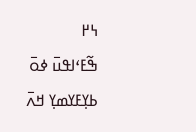߆߂
ߒ߬ߓߵߊߟߎ߫ ߦߋ߫ ߕߌ߲ߓߌߘߌ߲ ߞߍ߫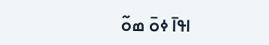ߊߟߊ߫ ߦߋ߫ ߘߋ߬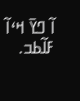ߊ߬ ߣߌ߫ ߞߵߊ߬ ߓߊ߬ߕߏ.